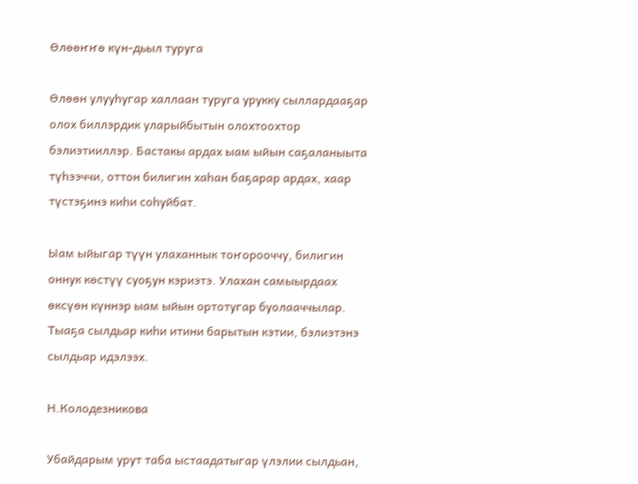Өлөөҥҥө күн-дьыл туруга

Өлөөн улууһугар халлаан туруга урукку сыллардааҕар олох биллэрдик уларыйбытын олохтоохтор бэлиэтииллэр. Бастакы ардах ыам ыйын саҕаланыыта түһээччи, оттон билигин хаһан баҕарар ардах, хаар түстэҕинэ киһи соһуйбат.

Ыам ыйыгар түүн улаханнык тоҥорооччу, билигин оннук көстүү суоҕун кэриэтэ. Улахан самыырдаах өксүөн күннэр ыам ыйын ортотугар буолааччылар. Тыаҕа сылдьар киһи итини барытын кэтии, бэлиэтэнэ сылдьар идэлээх.

Н.Колодезникова

Убайдарым урут таба ыстаадатыгар үлэлии сылдьан,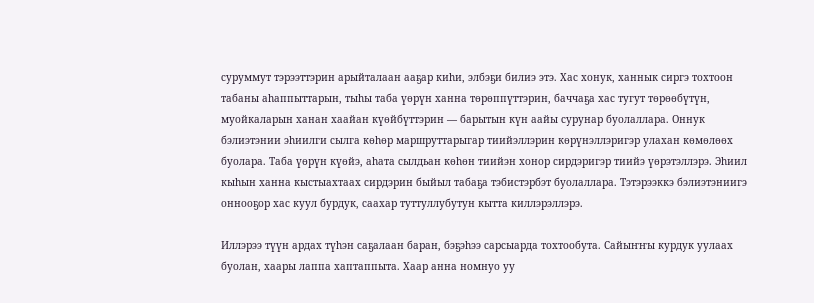суруммут тэрээттэрин арыйталаан ааҕар киһи, элбэҕи билиэ этэ. Хас хонук, ханнык сиргэ тохтоон табаны аһаппыттарын, тыһы таба үөрүн ханна төрөппүттэрин, баччаҕа хас тугут төрөөбүтүн, муойкаларын ханан хаайан күөйбүттэрин — барытын күн аайы сурунар буолаллара. Оннук бэлиэтэнии эһиилги сылга көһөр маршруттарыгар тиийэллэрин көрүнэллэригэр улахан көмөлөөх буолара. Таба үөрүн күөйэ, аһата сылдьан көһөн тиийэн хонор сирдэригэр тиийэ үөрэтэллэрэ. Эһиил кыһын ханна кыстыахтаах сирдэрин быйыл табаҕа тэбистэрбэт буолаллара. Тэтэрээккэ бэлиэтэниигэ оннооҕор хас куул бурдук, саахар туттуллубутун кытта киллэрэллэрэ.

Иллэрээ түүн ардах түһэн саҕалаан баран, бэҕэһээ сарсыарда тохтообута. Сайыҥҥы курдук уулаах буолан, хаары лаппа хаптаппыта. Хаар анна номнуо уу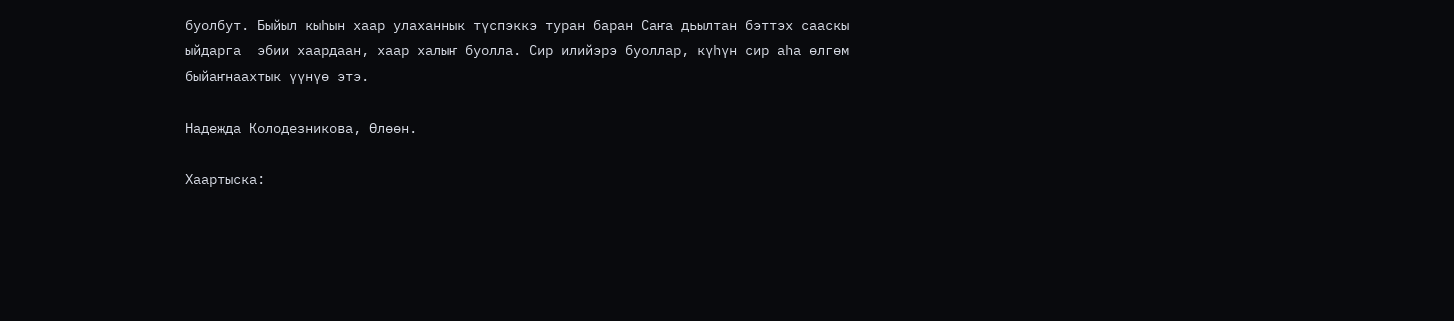буолбут. Быйыл кыһын хаар улаханнык түспэккэ туран баран Саҥа дьылтан бэттэх сааскы ыйдарга  эбии хаардаан, хаар халыҥ буолла. Сир илийэрэ буоллар, күһүн сир аһа өлгөм быйаҥнаахтык үүнүө этэ.

Надежда Колодезникова, Өлөөн.

Хаартыска: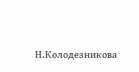Н.Колодезникова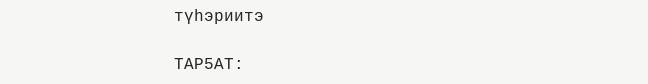түһэриитэ

ТАР5АТ: